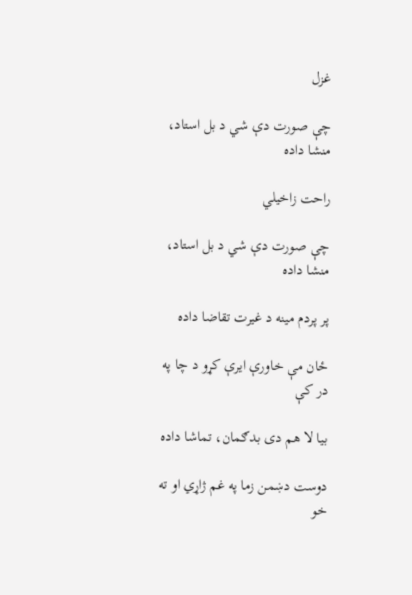غزل

چې صورت دې شي د بل استاد، منشا داده

راحت زاخیلي

چې صورت دې شي د بل استاد، منشا داده

پر پردم مینه د غیرت تقاضا داده

ځان مې خاورې ایرې کړو د چا په در کې

بیا لا هم دی بدګمان، تماشا داده

دوست دښمن زما په غم ژاړي او ته خو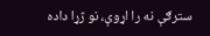سترګې نه را اړوې، نو ژړا داده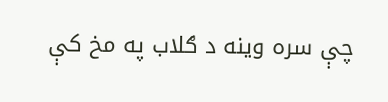چې سره وینه د ګلاب په مخ کې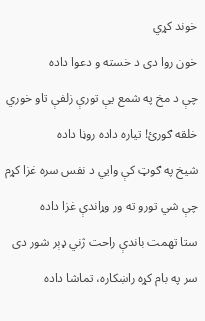خوند کړي

خون روا دی د خسته و دعوا داده

چې د مخ په شمع یې تورې زلفې تاو خوري

خلقه ګورئ! تیاره داده روڼا داده

شیخ په ګوټ کې وایي د نفس سره غزا کړم

چې شي تورو ته ور وړاندې غزا داده

ستا تهمت باندې راحت ژني ډېر شور دی

سر په بام کړه راښکاره، تماشا داده